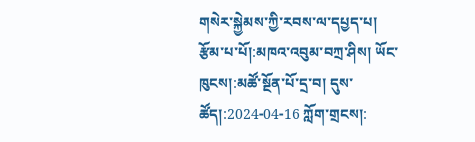གསེར་སྐྱེམས་ཀྱི་རབས་ལ་དཔྱད་པ།
རྩོམ་པ་པོ།:མཁའ་འབུམ་བཀྲ་ཤིས། ཡོང་ཁུངས།:མཚོ་སྔོན་པོ་དྲ་བ། དུས་ཚོད།:2024-04-16 ཀློག་གྲངས།: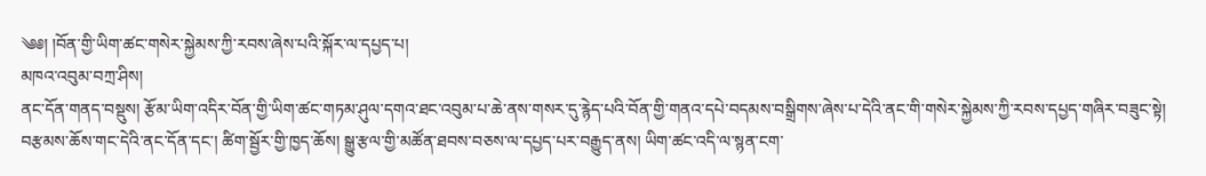༄༅། །བོན་གྱི་ཡིག་ཚང་གསེར་སྐྱེམས་ཀྱི་རབས་ཞེས་པའི་སྐོར་ལ་དཔྱད་པ།
མཁའ་འབུམ་བཀྲ་ཤིས།
ནང་དོན་གནད་བསྡུས། རྩོམ་ཡིག་འདིར་བོན་གྱི་ཡིག་ཚང་གཏམ་ཤུལ་དགའ་ཐང་འབུམ་པ་ཆེ་ནས་གསར་དུ་རྙེད་པའི་བོན་གྱི་གནའ་དཔེ་བདམས་བསྒྲིགས་ཞེས་པ་དེའི་ནང་གི་གསེར་སྐྱེམས་ཀྱི་རབས་དཔྱད་གཞིར་བཟུང་སྟེ། བརྩམས་ཆོས་གང་དེའི་ནང་དོན་དང་། ཚིག་སྦྱོར་གྱི་ཁྱད་ཆོས། སྒྱུ་རྩལ་གྱི་མཚོན་ཐབས་བཅས་ལ་དཔྱད་པར་བརྒྱུད་ནས། ཡིག་ཚང་འདི་ལ་སྙན་ངག་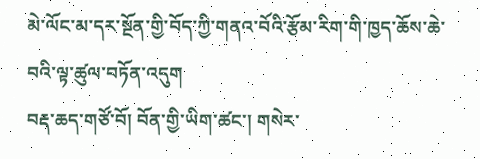མེ་ལོང་མ་དར་སྔོན་གྱི་བོད་ཀྱི་གནའ་བོའི་རྩོམ་རིག་གི་ཁྱད་ཆོས་ཆེ་བའི་ལྟ་ཚུལ་བཏོན་འདུག
བརྡ་ཆད་གཙོ་བོ། བོན་གྱི་ཡིག་ཚང་། གསེར་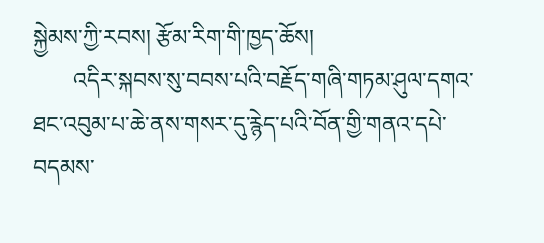སྐྱེམས་ཀྱི་རབས། རྩོམ་རིག་གི་ཁྱད་ཆོས།
       འདིར་སྐབས་སུ་བབས་པའི་བརྗོད་གཞི་གཏམ་ཤུལ་དགའ་ཐང་འབུམ་པ་ཆེ་ནས་གསར་དུ་རྙེད་པའི་བོན་གྱི་གནའ་དཔེ་བདམས་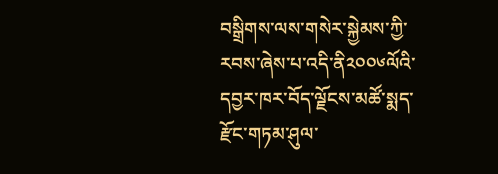བསྒྲིགས་ལས་གསེར་སྐྱེམས་ཀྱི་རབས་ཞེས་པ་འདི་ནི༢༠༠༦ལོའི་དབྱར་ཁར་བོད་ལྗོངས་མཚོ་སྨད་རྫོང་གཏམ་ཤུལ་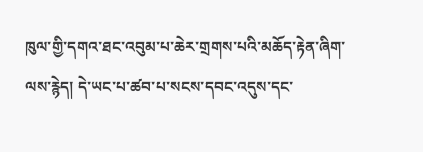ཁུལ་གྱི་དགའ་ཐང་འབུམ་པ་ཆེར་གྲགས་པའི་མཆོད་རྟེན་ཞིག་ལས་རྙེད། དེ་ཡང་པ་ཚབ་པ་སངས་དབང་འདུས་དང་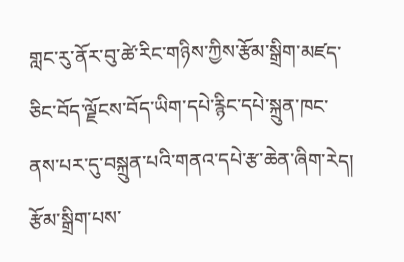གླང་རུ་ནོར་བུ་ཚེ་རིང་གཉིས་ཀྱིས་རྩོམ་སྒྲིག་མཛད་ཅིང་བོད་ལྗོངས་བོད་ཡིག་དཔེ་རྙིང་དཔེ་སྐྲུན་ཁང་ནས་པར་དུ་བསྐྲུན་པའི་གནའ་དཔེ་རྩ་ཆེན་ཞིག་རེད། རྩོམ་སྒྲིག་པས་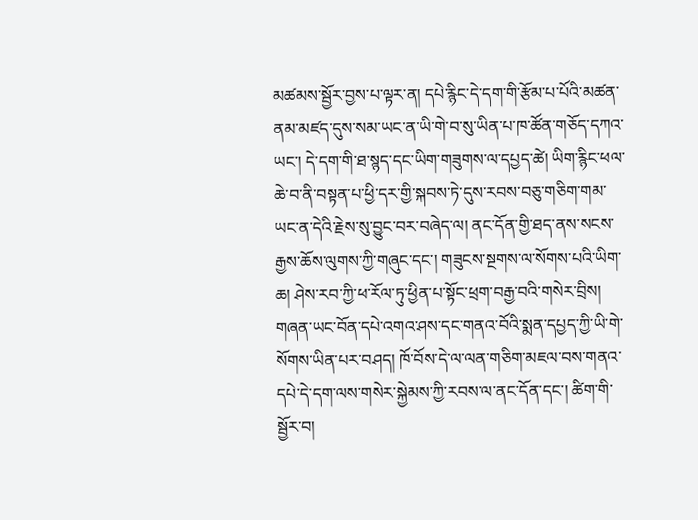མཚམས་སྦྱོར་བྱས་པ་ལྟར་ན། དཔེ་རྙིང་དེ་དག་གི་རྩོམ་པ་པོའི་མཚན་ནམ་མཛད་དུས་སམ་ཡང་ན་ཡི་གེ་བ་སུ་ཡིན་པ་ཁ་ཚོན་གཅོད་དཀའ་ཡང་། དེ་དག་གི་ཐ་སྙད་དང་ཡིག་གཟུགས་ལ་དཔྱད་ཚེ། ཡིག་རྙིང་ཕལ་ཆེ་བ་ནི་བསྟན་པ་ཕྱི་དར་གྱི་སྐབས་ཏེ་དུས་རབས་བཅུ་གཅིག་གམ་ཡང་ན་དེའི་རྗེས་སུ་བྱུང་བར་བཞེད་ལ། ནང་དོན་གྱི་ཐད་ནས་སངས་རྒྱས་ཆོས་ལུགས་ཀྱི་གཞུང་དང་། གཟུངས་སྔགས་ལ་སོགས་པའི་ཡིག་ཆ། ཤེས་རབ་ཀྱི་ཕ་རོལ་ཏུ་ཕྱིན་པ་སྟོང་ཕྲག་བརྒྱ་བའི་གསེར་བྲིས། གཞན་ཡང་བོན་དཔེ་འགའ་ཤས་དང་གནའ་བོའི་སྨན་དཔྱད་ཀྱི་ཡི་གེ་སོགས་ཡིན་པར་བཤད། ཁོ་བོས་དེ་ལ་ལན་གཅིག་མཇལ་བས་གནའ་དཔེ་དེ་དག་ལས་གསེར་སྐྱེམས་ཀྱི་རབས་ལ་ནང་དོན་དང་། ཚིག་གི་སྦྱོར་བ།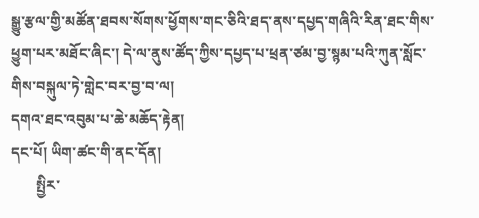སྒྱུ་རྩལ་གྱི་མཚོན་ཐབས་སོགས་ཕྱོགས་གང་ཅིའི་ཐད་ནས་དཔྱད་གཞིའི་རིན་ཐང་གིས་ཕྱུག་པར་མཐོང་ཞིང་། དེ་ལ་ནུས་ཚོད་ཀྱིས་དཔྱད་པ་ཕྲན་ཙམ་བྱ་སྙམ་པའི་ཀུན་སློང་གིས་བསྐུལ་ཏེ་གླེང་བར་བྱ་བ་ལ།
དགའ་ཐང་འབུམ་པ་ཆེ་མཆོད་རྟེན།
དང་པོ། ཡིག་ཚང་གི་ནང་དོན།
       སྤྱིར་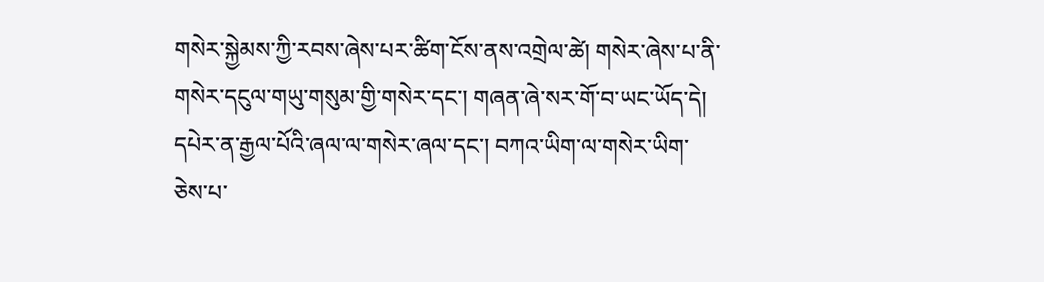གསེར་སྐྱེམས་ཀྱི་རབས་ཞེས་པར་ཚིག་ངོས་ནས་འགྲེལ་ཚེ། གསེར་ཞེས་པ་ནི་གསེར་དངུལ་གཡུ་གསུམ་གྱི་གསེར་དང་། གཞན་ཞེ་སར་གོ་བ་ཡང་ཡོད་དེ། དཔེར་ན་རྒྱལ་པོའི་ཞལ་ལ་གསེར་ཞལ་དང་། བཀའ་ཡིག་ལ་གསེར་ཡིག་ཅེས་པ་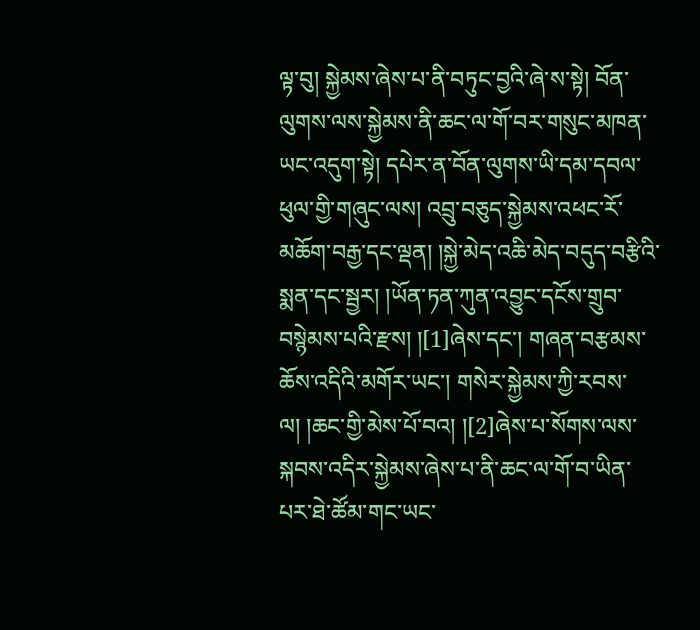ལྟ་བུ། སྐྱེམས་ཞེས་པ་ནི་བཏུང་བྱའི་ཞེ་ས་སྟེ། བོན་ལུགས་ལས་སྐྱེམས་ནི་ཆང་ལ་གོ་བར་གསུང་མཁན་ཡང་འདུག་སྟེ། དཔེར་ན་བོན་ལུགས་ཡི་དམ་དབལ་ཕུལ་གྱི་གཞུང་ལས། འབྲུ་བཅུད་སྐྱེམས་འཕང་རོ་མཆོག་བརྒྱ་དང་ལྡན། །སྐྱེ་མེད་འཆི་མེད་བདུད་བརྩིའི་སྨན་དང་སྦྱར། །ཡོན་ཏན་ཀུན་འབྱུང་དངོས་གྲུབ་བསྙེམས་པའི་རྫས། །[1]ཞེས་དང་། གཞན་བརྩམས་ཆོས་འདིའི་མགོར་ཡང་། གསེར་སྐྱེམས་ཀྱི་རབས་ལ། །ཆང་གྱི་མེས་པོ་བའ། །[2]ཞེས་པ་སོགས་ལས་སྐབས་འདིར་སྐྱེམས་ཞེས་པ་ནི་ཆང་ལ་གོ་བ་ཡིན་པར་ཐེ་ཚོམ་གང་ཡང་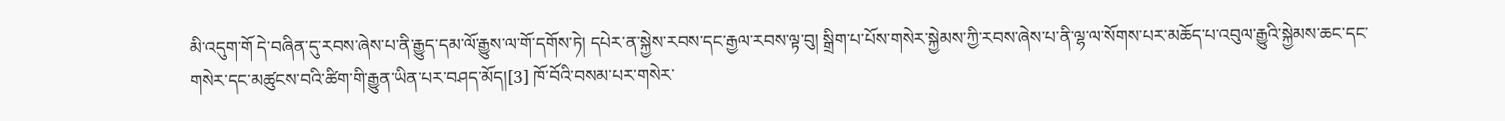མི་འདུག་གོ དེ་བཞིན་དུ་རབས་ཞེས་པ་ནི་རྒྱུད་དམ་ལོ་རྒྱུས་ལ་གོ་དགོས་ཏེ། དཔེར་ན་སྐྱེས་རབས་དང་རྒྱལ་རབས་ལྟ་བུ། སྒྲིག་པ་པོས་གསེར་སྐྱེམས་ཀྱི་རབས་ཞེས་པ་ནི་ལྷ་ལ་སོགས་པར་མཆོད་པ་འབུལ་རྒྱུའི་སྐྱེམས་ཆང་དང་གསེར་དང་མཚུངས་བའི་ཚིག་གི་རྒྱུན་ཡིན་པར་བཤད་མོད།[3] ཁོ་བོའི་བསམ་པར་གསེར་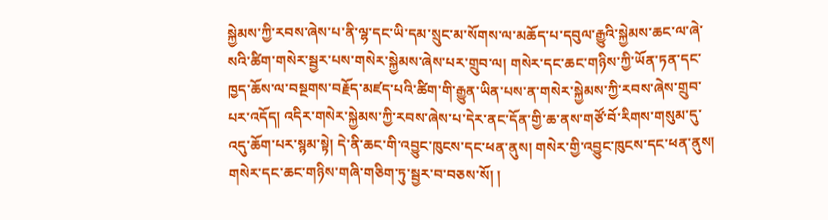སྐྱེམས་ཀྱི་རབས་ཞེས་པ་ནི་ལྷ་དང་ཡི་དམ་སྲུང་མ་སོགས་ལ་མཆོད་པ་དབུལ་རྒྱུའི་སྐྱེམས་ཆང་ལ་ཞེ་སའི་ཚིག་གསེར་སྦྱར་པས་གསེར་སྐྱེམས་ཞེས་པར་གྲུབ་ལ། གསེར་དང་ཆང་གཉིས་ཀྱི་ཡོན་ཏན་དང་ཁྱད་ཆོས་ལ་བསྔགས་བརྗོད་མཛད་པའི་ཚིག་གི་རྒྱུན་ཡིན་པས་ན་གསེར་སྐྱེམས་ཀྱི་རབས་ཞེས་གྲུབ་པར་འདོད། འདིར་གསེར་སྐྱེམས་ཀྱི་རབས་ཞེས་པ་དེར་ནང་དོན་གྱི་ཆ་ནས་གཙོ་བོ་རིགས་གསུམ་དུ་འདུ་ཆོག་པར་སྙམ་སྟེ། དེ་ནི་ཆང་གི་འབྱུང་ཁུངས་དང་ཕན་ནུས། གསེར་གྱི་འབྱུང་ཁུངས་དང་ཕན་ནུས། གསེར་དང་ཆང་གཉིས་གཞི་གཅིག་ཏུ་སྦྱར་བ་བཅས་སོ། །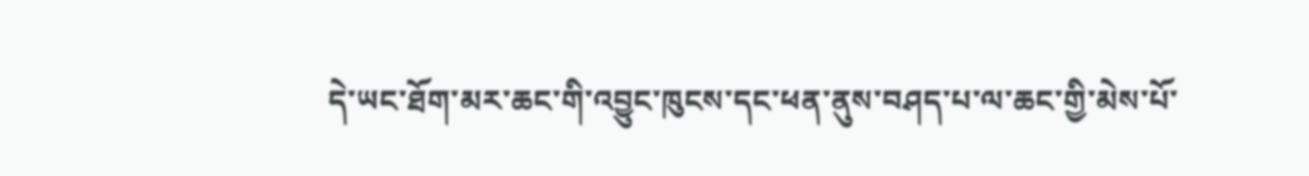དེ་ཡང་ཐོག་མར་ཆང་གི་འབྱུང་ཁུངས་དང་ཕན་ནུས་བཤད་པ་ལ་ཆང་གྱི་མེས་པོ་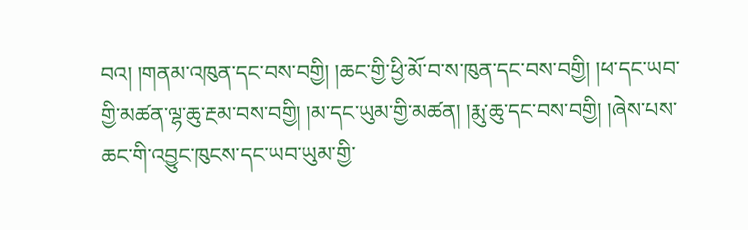བའ། །གནམ་འཁུན་དང་བས་བགྱི། །ཆང་གྱི་ཕྱི་མོ་བ་ས་ཁུན་དང་བས་བགྱི། །ཕ་དང་ཡབ་གྱི་མཚན་ལྷ་ཆུ་རྔམ་བས་བགྱི། །མ་དང་ཡུམ་གྱི་མཚན། །རྨུ་ཆུ་དང་བས་བགྱི། །ཞེས་པས་ཆང་གི་འབྱུང་ཁུངས་དང་ཡབ་ཡུམ་གྱི་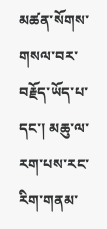མཚན་སོགས་གསལ་བར་བརྗོད་ཡོད་པ་དང་། མཆུ་ལ་རག་པས་རང་རིག་གནམ་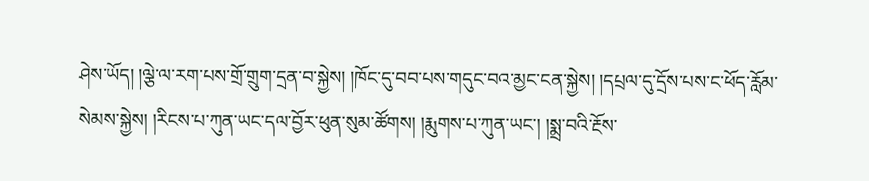ཤེས་ཡོད། །ལྕེ་ལ་རག་པས་གྲོ་གྲུག་དྲན་བ་སྐྱེས། །ཁོང་དུ་བབ་པས་གདུང་བའ་མྱང་ངན་སྐྱེས། །དཔྲལ་དུ་དྲོས་པས་ང་ཕོད་རློམ་སེམས་སྐྱེས། །རིངས་པ་ཀུན་ཡང་དལ་བྱོར་ཕུན་སུམ་ཚོགས། །རྨུགས་པ་ཀུན་ཡང་། །སྨྲ་བའི་རྔོས་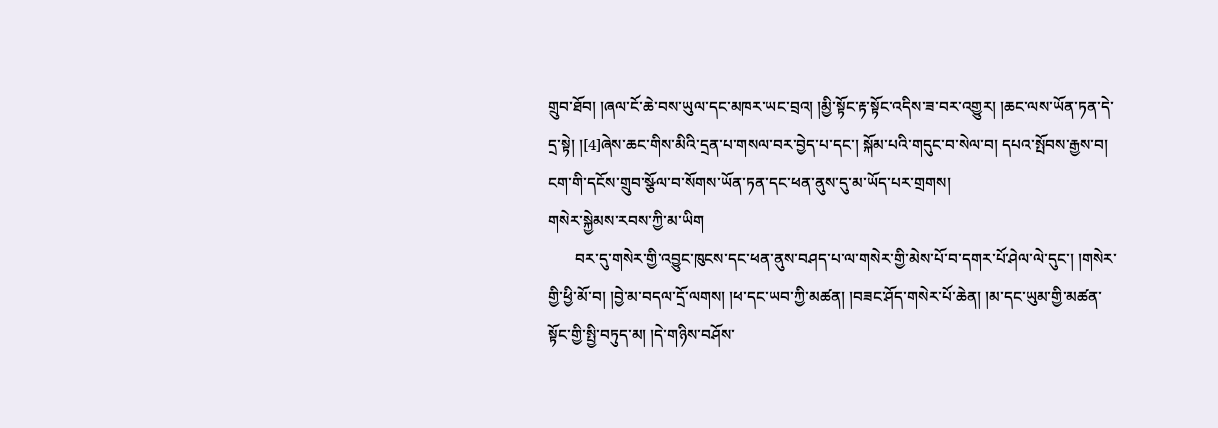གྲུབ་ཐོབ། །ཞལ་ངོ་ཆེ་བས་ཡུལ་དང་མཁར་ཡང་བྲའ། །མྱི་སྟོང་རྟ་སྟོང་འདིས་ཟ་བར་འགྱུར། །ཆང་ལས་ཡོན་ཏན་དེ་དྲ་སྟེ། །[4]ཞེས་ཆང་གིས་མིའི་དྲན་པ་གསལ་བར་བྱེད་པ་དང་། སྐོམ་པའི་གདུང་བ་སེལ་བ། དཔའ་སྤོབས་རྒྱས་བ། ངག་གི་དངོས་གྲུབ་སྩོལ་བ་སོགས་ཡོན་ཏན་དང་ཕན་ནུས་དུ་མ་ཡོད་པར་གྲགས།
གསེར་སྐྱེམས་རབས་ཀྱི་མ་ཡིག
       བར་དུ་གསེར་གྱི་འབྱུང་ཁུངས་དང་ཕན་ནུས་བཤད་པ་ལ་གསེར་གྱི་མེས་པོ་བ་དགར་པོ་ཤེལ་ལེ་དུང་། །གསེར་གྱི་ཕྱི་མོ་བ། །བྱེ་མ་བདལ་དྲོ་ལགས། །ཕ་དང་ཡབ་ཀྱི་མཚན། །བཟང་ཤོད་གསེར་པོ་ཆེན། །མ་དང་ཡུམ་གྱི་མཚན་སྟོང་གྱི་སྤྱི་བཏུད་མ། །དེ་གཉིས་བཤོས་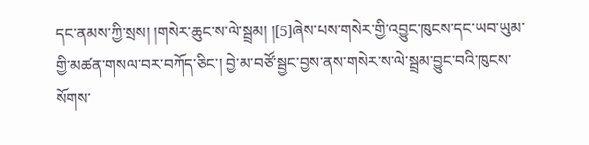དང་ནམས་ཀྱི་སྲས། །གསེར་ཆུང་ས་ལེ་སྦྲམ། །[5]ཞེས་པས་གསེར་གྱི་འབྱུང་ཁུངས་དང་ཡབ་ཡུམ་གྱི་མཚན་གསལ་བར་བཀོད་ཅིང་། བྱེ་མ་བཙོ་སྦྱང་བྱས་ནས་གསེར་ས་ལེ་སྦྲམ་བྱུང་བའི་ཁུངས་སོགས་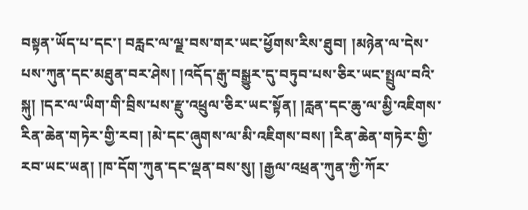བསྟན་ཡོད་པ་དང་། བརླང་ལ་ལྗ་བས་གར་ཡང་ཕྱོགས་རིས་ཐུབ། །མཉེན་ལ་དེས་པས་ཀུན་དང་མཐུན་བར་ཤེས། །འདོད་རྒུ་བསྒྱུར་དུ་བཏུབ་པས་ཅིར་ཡང་སྤྲུལ་བའི་སྐུ། །དར་ལ་ཡིག་གི་བྲིས་པས་རྫུ་འཕྲུལ་ཅིར་ཡང་སྟོན། །རླན་དང་ཆུ་ལ་མྱི་འཇིགས་རིན་ཆེན་གཏེར་གྱི་རབ། །མེ་དང་ཞུགས་ལ་མི་འཇིགས་བས། །རིན་ཆེན་གཏེར་གྱི་རབ་ཡང་ཡན། །ཁ་དོག་ཀུན་དང་ལྡན་བས་སུ། །རྒྱལ་འཕྲན་ཀུན་ཀྱི་ཀོར་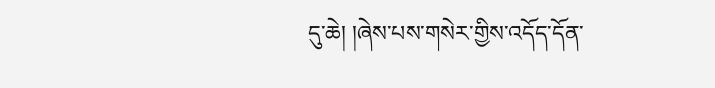དུ་ཆེ། །ཞེས་པས་གསེར་གྱིས་འདོད་དོན་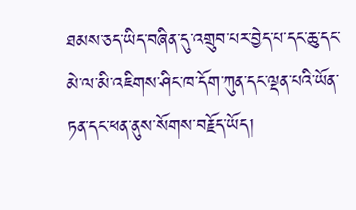ཐམས་ཅད་ཡིད་བཞིན་དུ་འགྲུབ་པར་བྱེད་པ་དང་ཆུ་དང་མེ་ལ་མི་འཇིགས་ཤིང་ཁ་དོག་ཀུན་དང་ལྡན་པའི་ཡོན་ཏན་དང་ཕན་ནུས་སོགས་བརྗོད་ཡོད།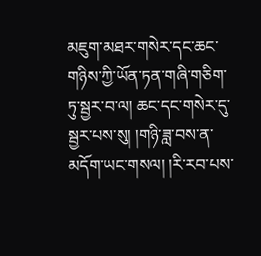མཇུག་མཐར་གསེར་དང་ཆང་གཉིས་ཀྱི་ཡོན་ཏན་གཞི་གཅིག་ཏུ་སྦྱར་བ་ལ། ཆང་དང་གསེར་དུ་སྦྱར་པས་སུ། །གཉི་ཟླ་བས་ན་མདོག་ཡང་གསལ། །རི་རབ་པས་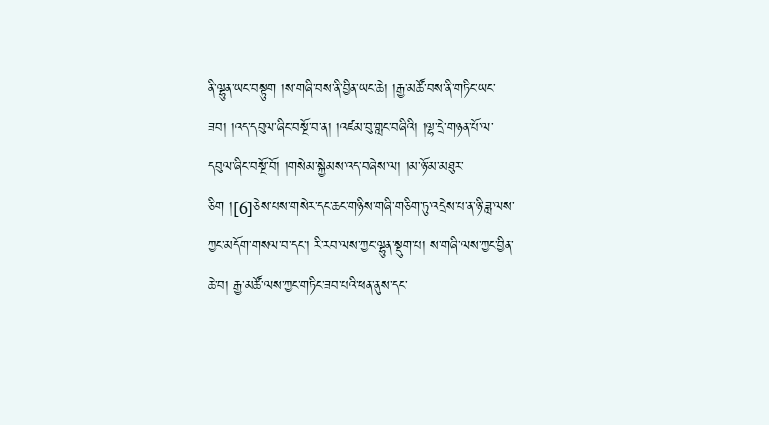ནི་ལྷུན་ཡང་བསྟུག །ས་གཞི་བས་ནི་བྱིན་ཡང་ཆེ། །རྒྱ་མཚོ་བས་ནི་གཏིང་ཡང་ཟབ། །འད་དབུལ་ཞིང་བསྔོ་བ་ན། །འཛམ་བུ་གླང་བཞིའི། །ལྷ་དྲེ་གཉན་པོ་ལ་དབུལ་ཞིང་བསྔོ་བོ། །གསེམ་སྐྱེམས་འད་བཞེས་ལ། །མ་ཉོ་མ་མཐུར་ཅིག །[6]ཅེས་པས་གསེར་དང་ཆང་གཉིས་གཞི་གཅིག་ཏུ་འདྲེས་པ་ན་ཉི་ཟླ་ལས་ཀྱང་མདོག་གསལ་བ་དང་། རི་རབ་ལས་ཀྱང་ལྷུན་སྡུག་པ། ས་གཞི་ལས་ཀྱང་བྱིན་ཆེ་བ། རྒྱ་མཚོ་ལས་ཀྱང་གཏིང་ཟབ་པའི་ཕན་ནུས་དང་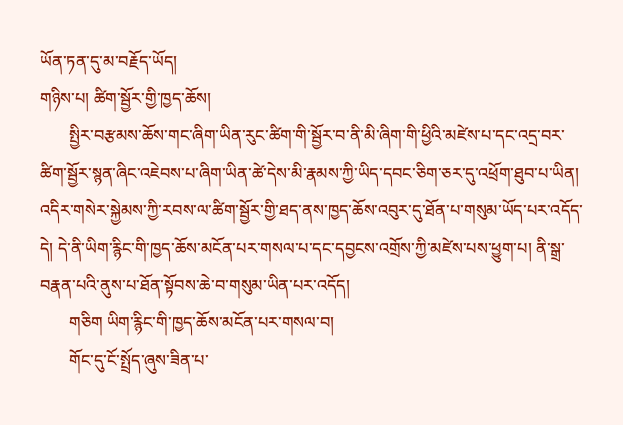ཡོན་ཏན་དུ་མ་བརྗོད་ཡོད།
གཉིས་པ། ཚིག་སྦྱོར་གྱི་ཁྱད་ཆོས།
       སྤྱིར་བརྩམས་ཆོས་གང་ཞིག་ཡིན་རུང་ཚིག་གི་སྦྱོར་བ་ནི་མི་ཞིག་གི་ཕྱིའི་མཛེས་པ་དང་འདྲ་བར་ཚིག་སྦྱོར་སྙན་ཞིང་འཇེབས་པ་ཞིག་ཡིན་ཚེ་དེས་མི་རྣམས་ཀྱི་ཡིད་དབང་ཅིག་ཅར་དུ་འཕྲོག་ཐུབ་པ་ཡིན། འདིར་གསེར་སྐྱེམས་ཀྱི་རབས་ལ་ཚིག་སྦྱོར་གྱི་ཐད་ནས་ཁྱད་ཆོས་འབུར་དུ་ཐོན་པ་གསུམ་ཡོད་པར་འདོད་དེ། དེ་ནི་ཡིག་རྙིང་གི་ཁྱད་ཆོས་མངོན་པར་གསལ་པ་དང་དབྱངས་འགྲོས་ཀྱི་མཛེས་པས་ཕྱུག་པ། ནི་སྒྲ་བརྣན་པའི་ནུས་པ་ཐོན་སྟོབས་ཆེ་བ་གསུམ་ཡིན་པར་འདོད།
       གཅིག ཡིག་རྙིང་གི་ཁྱད་ཆོས་མངོན་པར་གསལ་བ།
       གོང་དུ་ངོ་སྤྲོད་ཞུས་ཟིན་པ་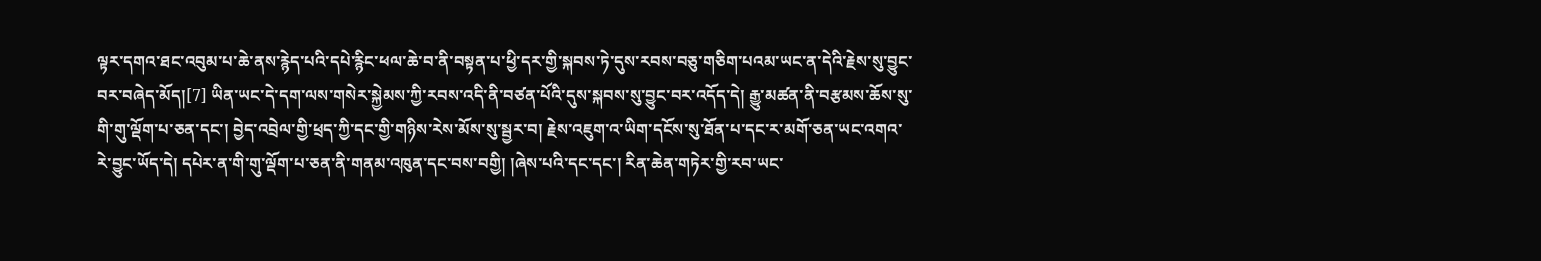ལྟར་དགའ་ཐང་འབུམ་པ་ཆེ་ནས་རྙེད་པའི་དཔེ་རྙིང་ཕལ་ཆེ་བ་ནི་བསྟན་པ་ཕྱི་དར་གྱི་སྐབས་ཏེ་དུས་རབས་བཅུ་གཅིག་པའམ་ཡང་ན་དེའི་རྗེས་སུ་བྱུང་བར་བཞེད་མོད།[7] ཡིན་ཡང་དེ་དག་ལས་གསེར་སྐྱེམས་ཀྱི་རབས་འདི་ནི་བཙན་པོའི་དུས་སྐབས་སུ་བྱུང་བར་འདོད་དེ། རྒྱུ་མཚན་ནི་བརྩམས་ཆོས་སུ་གི་གུ་ལྡོག་པ་ཅན་དང་། བྱེད་འབྲེལ་གྱི་ཕྲད་ཀྱི་དང་གྱི་གཉིས་རེས་མོས་སུ་སྦྱར་བ། རྗེས་འཇུག་འ་ཡིག་དངོས་སུ་ཐོན་པ་དང་ར་མགོ་ཅན་ཡང་འགའ་རེ་བྱུང་ཡོད་དེ། དཔེར་ན་གི་གུ་ལྡོག་པ་ཅན་ནི་གནམ་འཁུན་དང་བས་བགྱི། །ཞེས་པའི་དང་དང་། རིན་ཆེན་གཏེར་གྱི་རབ་ཡང་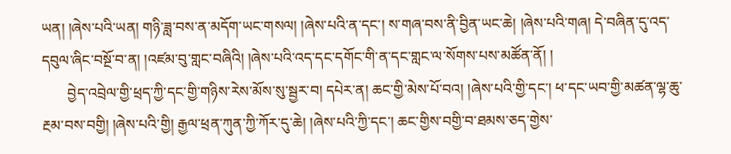ཡན། །ཞེས་པའི་ཡན། གཉི་ཟླ་བས་ན་མདོག་ཡང་གསལ། །ཞེས་པའི་ན་དང་། ས་གཞ་བས་ནི་བྱིན་ཡང་ཆེ། །ཞེས་པའི་གཞ། དེ་བཞིན་དུ་འད་དབུལ་ཞིང་བསྔོ་བ་ན། །འཛམ་བུ་གླང་བཞིའི། །ཞེས་པའི་འད་དང་དགོང་གི་ན་དང་གླང་ལ་སོགས་པས་མཚོན་ནོ། །
       བྱེད་འབྲེལ་གྱི་ཕྲད་ཀྱི་དང་གྱི་གཉིས་རེས་མོས་སུ་སྦྱར་བ། དཔེར་ན། ཆང་གྱི་མེས་པོ་བའ། །ཞེས་པའི་གྱི་དང་། ཕ་དང་ཡབ་གྱི་མཚན་ལྷ་ཆུ་རྔམ་བས་བགྱི། །ཞེས་པའི་གྱི། རྒྱལ་ཕྲན་ཀུན་ཀྱི་ཀོར་དུ་ཆེ། །ཞེས་པའི་ཀྱི་དང་། ཆང་གྱིས་བགྱི་བ་ཐམས་ཅད་གྱེས་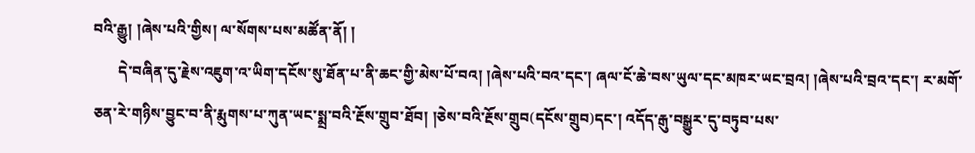བའི་རྒྱུ། །ཞེས་པའི་གྱིས། ལ་སོགས་པས་མཚོན་ནོ། །
       དེ་བཞིན་དུ་རྗེས་འཇུག་འ་ཡིག་དངོས་སུ་ཐོན་པ་ནི་ཆང་གྱི་མེས་པོ་བའ། །ཞེས་པའི་བའ་དང་། ཞལ་ངོ་ཆེ་བས་ཡུལ་དང་མཁར་ཡང་བྲའ། །ཞེས་པའི་བྲའ་དང་། ར་མགོ་ཅན་རེ་གཉིས་བྱུང་བ་ནི་རྨུགས་པ་ཀུན་ཡང་སྨྲ་བའི་རྔོས་གྲུབ་ཐོབ། །ཅེས་བའི་རྔོས་གྲུབ(དངོས་གྲུབ)དང་། འདོད་རྒུ་བསྒྱུར་དུ་བཏུབ་པས་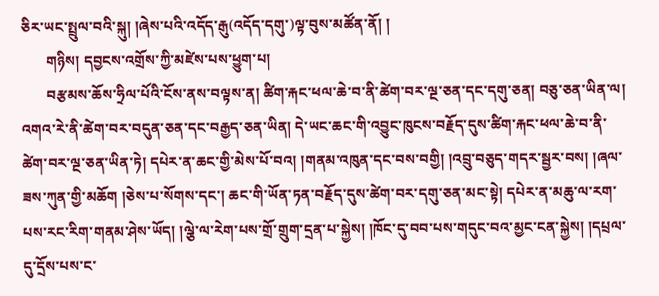ཅིར་ཡང་སྤྲུལ་བའི་སྐུ། །ཞེས་པའི་འདོད་རྒུ(འདོད་དགུ་)ལྟ་བུས་མཚོན་ནོ། །
       གཉིས། དབྱངས་འགྲོས་ཀྱི་མཛེས་པས་ཕྱུག་པ།
       བརྩམས་ཆོས་ཧྲིལ་པོའི་ངོས་ནས་བལྟས་ན། ཚིག་རྐང་ཕལ་ཆེ་བ་ནི་ཚེག་བར་ལྔ་ཅན་དང་དགུ་ཅན། བཅུ་ཅན་ཡིན་ལ། འགའ་རེ་ནི་ཚེག་བར་བདུན་ཅན་དང་བརྒྱད་ཅན་ཡིན། དེ་ཡང་ཆང་གི་འབྱུང་ཁུངས་བརྗོད་དུས་ཚིག་རྐང་ཕལ་ཆེ་བ་ནི་ཚེག་བར་ལྔ་ཅན་ཡིན་ཏེ། དཔེར་ན་ཆང་གྱི་མེས་པོ་བའ། །གནམ་འཁུན་དང་བས་བགྱི། །འབྲུ་བཅུད་གདར་སྦྱར་བས། །ཞལ་ཟས་ཀུན་གྱི་མཆོག །ཅེས་པ་སོགས་དང་། ཆང་གི་ཡོན་ཏན་བརྗོད་དུས་ཚེག་བར་དགུ་ཅན་མང་སྟེ། དཔེར་ན་མཆུ་ལ་རག་པས་རང་རིག་གནམ་ཤེས་ཡོད། །ལྕེ་ལ་རེག་པས་གྲོ་གྲུག་དྲན་པ་སྐྱེས། །ཁོང་དུ་བབ་པས་གདུང་བའ་མྱང་ངན་སྐྱེས། །དཔྲལ་དུ་དྲོས་པས་ང་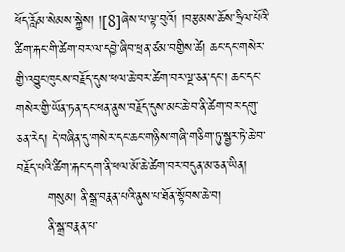ཕོད་རློམ་སེམས་སྐྱེས། །[8]ཞེས་པ་ལྟ་བུའོ། །བརྩམས་ཆོས་ཧྲིལ་པོའི་ཚིག་རྐང་གི་ཚེག་བར་ལ་དབྱེ་ཞིབ་ཕྲན་ཙམ་བགྱིས་ཚེ། ཆང་དང་གསེར་གྱི་འབྱུང་ཁུངས་བརྗོད་དུས་ཕལ་ཆེ་བར་ཚེག་བར་ལྔ་ཅན་དང་། ཆང་དང་གསེར་གྱི་ཡོན་ཏན་དང་ཕན་ནུས་བརྗོད་དུས་མང་ཆེ་བ་ནི་ཚེག་བར་དགུ་ཅན་རེད། དེ་བཞིན་དུ་གསེར་དང་ཆང་གཉིས་གཞི་གཅིག་ཏུ་སྦྱར་ཏེ་ཆེ་བ་བརྗོད་པའི་ཚིག་རྐང་དག་ནི་ཕལ་མོ་ཆེ་ཚེག་བར་བདུན་མ་ཅན་ཡིན།
       གསུམ། ནི་སྒྲ་བརྣན་པའི་ནུས་པ་ཐོན་སྟོབས་ཆེ་བ།
       ནི་སྒྲ་བརྣན་པ་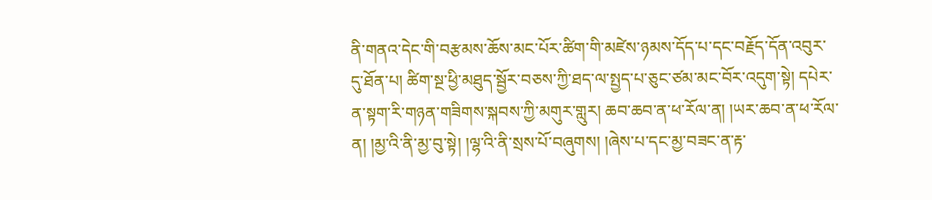ནི་གནའ་དེང་གི་བརྩམས་ཆོས་མང་པོར་ཚིག་གི་མཛེས་ཉམས་དོད་པ་དང་བརྗོད་དོན་འབུར་དུ་ཐོན་པ། ཚིག་སྔ་ཕྱི་མཐུད་སྦྱོར་བཅས་ཀྱི་ཐད་ལ་སྤྱད་པ་ཅུང་ཙམ་མང་བོར་འདུག་སྟེ། དཔེར་ན་སྟག་རི་གཉན་གཟིགས་སྐབས་ཀྱི་མགུར་གླུར། ཆབ་ཆབ་ན་ཕ་རོལ་ན། །ཡར་ཆབ་ན་ཕ་རོལ་ན། །མྱ་འི་ནི་མྱ་བུ་སྟེ། །ལྷ་འི་ནི་སྲས་པོ་བཞུགས། །ཞེས་པ་དང་མྱ་བཟང་ན་རྟ་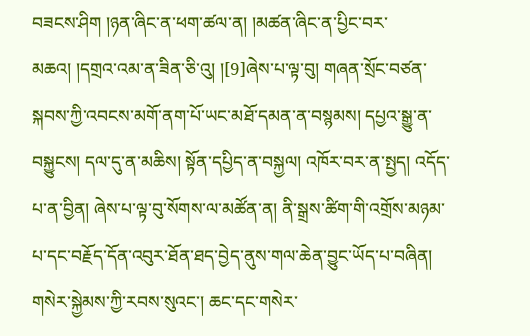བཟངས་ཤིག །ཉན་ཞིང་ན་ཕག་ཚལ་ན། །མཚན་ཞིང་ན་པྱིང་བར་མཆའ། །དགྲའ་འམ་ན་ཟིན་ཅི་འུ། །[9]ཞེས་པ་ལྟ་བུ། གཞན་སྲོང་བཙན་སྐབས་ཀྱི་འབངས་མགོ་ནག་པོ་ཡང་མཐོ་དམན་ན་བསྙམས། དཔྱའ་སྒྱུ་ན་བསྐྱུངས། དལ་དུ་ན་མཆིས། སྟོན་དཔྱིད་ན་བསྐྱལ། འཁོར་བར་ན་སྤྱད། འདོད་པ་ན་བྱིན། ཞེས་པ་ལྟ་བུ་སོགས་ལ་མཚོན་ན། ནི་སྒྲས་ཚིག་གི་འགྲོས་མཉམ་པ་དང་བརྗོད་དོན་འབུར་ཐོན་ཐད་བྱེད་ནུས་གལ་ཆེན་བྱུང་ཡོད་པ་བཞིན། གསེར་སྐྱེམས་ཀྱི་རབས་སུའང་། ཆང་དང་གསེར་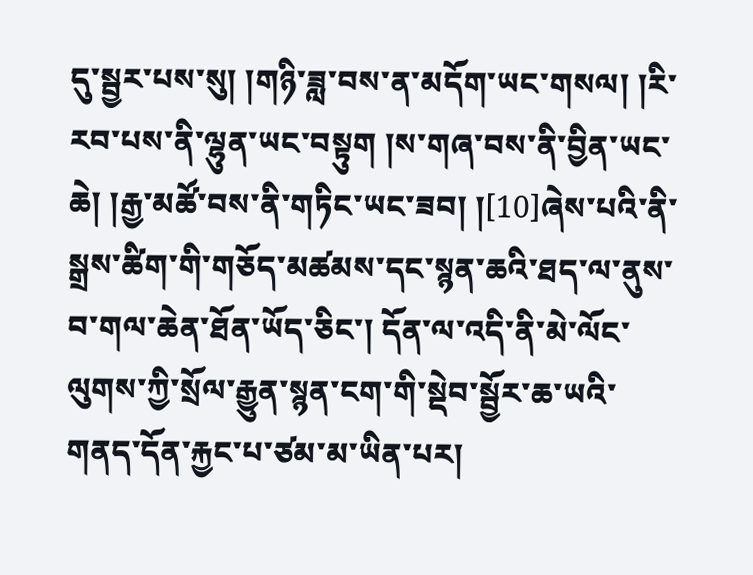དུ་སྦྱར་པས་སུ། །གཉི་ཟླ་བས་ན་མདོག་ཡང་གསལ། །རི་རབ་པས་ནི་ལྷུན་ཡང་བསྟུག །ས་གཞ་བས་ནི་བྱིན་ཡང་ཆེ། །རྒྱ་མཚོ་བས་ནི་གཏིང་ཡང་ཟབ། །[10]ཞེས་པའི་ནི་སྒྲས་ཚིག་གི་གཅོད་མཚམས་དང་སྙན་ཆའི་ཐད་ལ་ནུས་བ་གལ་ཆེན་ཐོན་ཡོད་ཅིང་། དོན་ལ་འདི་ནི་མེ་ལོང་ལུགས་ཀྱི་སྲོལ་རྒྱུན་སྙན་ངག་གི་སྡེབ་སྦྱོར་ཆ་ཡའི་གནད་དོན་རྐྱང་པ་ཙམ་མ་ཡིན་པར།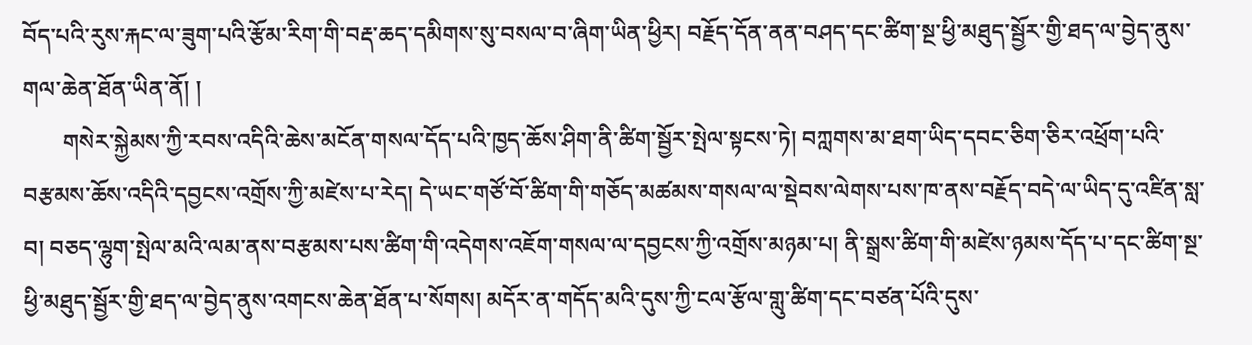བོད་པའི་རུས་རྐང་ལ་ཟུག་པའི་རྩོམ་རིག་གི་བརྡ་ཆད་དམིགས་སུ་བསལ་བ་ཞིག་ཡིན་ཕྱིར། བརྗོད་དོན་ནན་བཤད་དང་ཚིག་སྔ་ཕྱི་མཐུད་སྦྱོར་གྱི་ཐད་ལ་བྱེད་ནུས་གལ་ཆེན་ཐོན་ཡིན་ནོ། །
       གསེར་སྐྱེམས་ཀྱི་རབས་འདིའི་ཆེས་མངོན་གསལ་དོད་པའི་ཁྱད་ཆོས་ཤིག་ནི་ཚིག་སྦྱོར་སྤེལ་སྟངས་ཏེ། བཀླགས་མ་ཐག་ཡིད་དབང་ཅིག་ཅིར་འཕྲོག་པའི་བརྩམས་ཆོས་འདིའི་དབྱངས་འགྲོས་ཀྱི་མཛེས་པ་རེད། དེ་ཡང་གཙོ་བོ་ཚིག་གི་གཅོད་མཚམས་གསལ་ལ་སྡེབས་ལེགས་པས་ཁ་ནས་བརྗོད་བདེ་ལ་ཡིད་དུ་འཛིན་སླ་བ། བཅད་ལྷུག་སྤེལ་མའི་ལམ་ནས་བརྩམས་པས་ཚིག་གི་འདེགས་འཇོག་གསལ་ལ་དབྱངས་ཀྱི་འགྲོས་མཉམ་པ། ནི་སྒྲས་ཚིག་གི་མཛེས་ཉམས་དོད་པ་དང་ཚིག་སྔ་ཕྱི་མཐུད་སྦྱོར་གྱི་ཐད་ལ་བྱེད་ནུས་འགངས་ཆེན་ཐོན་པ་སོགས། མདོར་ན་གདོད་མའི་དུས་ཀྱི་ངལ་རྩོལ་གླུ་ཚིག་དང་བཙན་པོའི་དུས་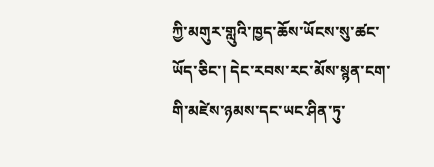ཀྱི་མགུར་གླུའི་ཁྱད་ཆོས་ཡོངས་སུ་ཚང་ཡོད་ཅིང་། དེང་རབས་རང་མོས་སྙན་ངག་གི་མཛེས་ཉམས་དང་ཡང་ཤིན་ཏུ་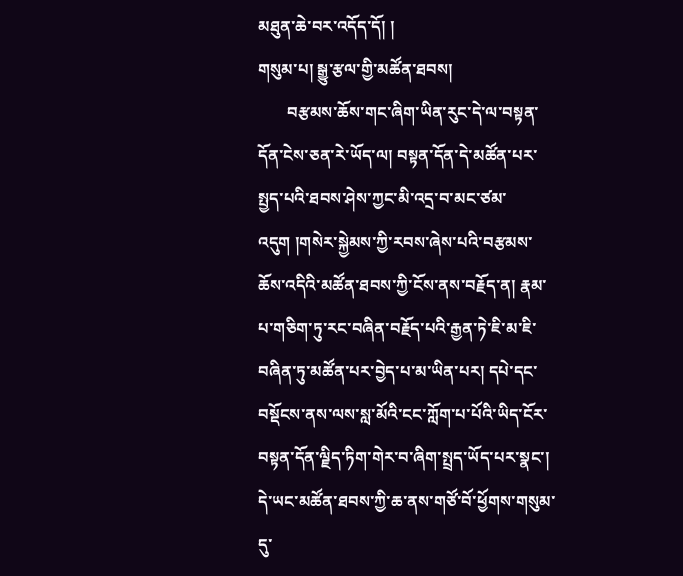མཐུན་ཆེ་བར་འདོད་དོ། །
གསུམ་པ། སྒྱུ་རྩལ་གྱི་མཚོན་ཐབས།
       བརྩམས་ཆོས་གང་ཞིག་ཡིན་རུང་དེ་ལ་བསྟན་དོན་ངེས་ཅན་རེ་ཡོད་ལ། བསྟན་དོན་དེ་མཚོན་པར་སྤྱད་པའི་ཐབས་ཤེས་ཀྱང་མི་འདྲ་བ་མང་ཙམ་འདུག །གསེར་སྐྱེམས་ཀྱི་རབས་ཞེས་པའི་བརྩམས་ཆོས་འདིའི་མཚོན་ཐབས་ཀྱི་ངོས་ནས་བརྗོད་ན། རྣམ་པ་གཅིག་ཏུ་རང་བཞིན་བརྗོད་པའི་རྒྱན་ཏེ་ཇི་མ་ཇི་བཞིན་ཏུ་མཚོན་པར་བྱེད་པ་མ་ཡིན་པར། དཔེ་དང་བསྡོངས་ནས་ལས་སླ་མོའི་ངང་ཀློག་པ་པོའི་ཡིད་ངོར་བསྟན་དོན་ལྗིད་ཏིག་གེར་བ་ཞིག་སྤྲད་ཡོད་པར་སྣང་། དེ་ཡང་མཚོན་ཐབས་ཀྱི་ཆ་ནས་གཙོ་བོ་ཕྱོགས་གསུམ་དུ་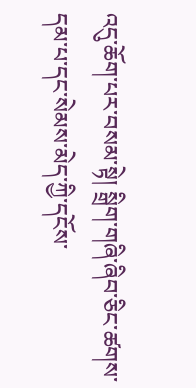འདུ་ཆོག་པར་བསམ་སྟེ། སྒྲིག་གཞི་ཞིབ་ཅིང་ཚགས་དམ་པ་དང་སེམས་མེད་ཀྱི་དངོས་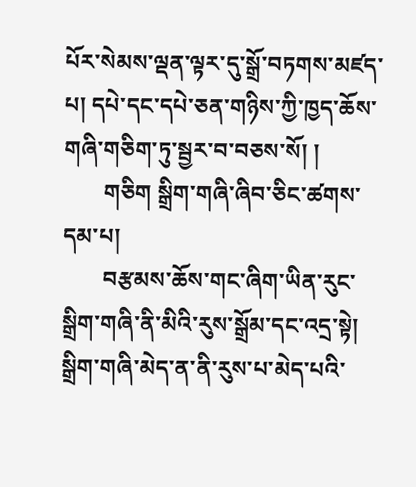པོར་སེམས་ལྡན་ལྟར་དུ་སྒྲོ་བཏགས་མཛད་པ། དཔེ་དང་དཔེ་ཅན་གཉིས་ཀྱི་ཁྱད་ཆོས་གཞི་གཅིག་ཏུ་སྦྱར་བ་བཅས་སོ། །
       གཅིག སྒྲིག་གཞི་ཞིབ་ཅིང་ཚགས་དམ་པ།
       བརྩམས་ཆོས་གང་ཞིག་ཡིན་རུང་སྒྲིག་གཞི་ནི་མིའི་རུས་སྒྲོམ་དང་འདྲ་སྟེ། སྒྲིག་གཞི་མེད་ན་ནི་རུས་པ་མེད་པའི་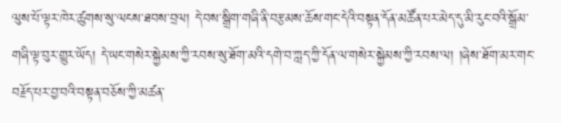ལུས་པོ་ལྟར་ཁེར་ཚུགས་སུ་ལངས་ཐབས་བྲལ། དེ་བས་སྒྲིག་གཞི་ནི་བརྩམས་ཆོས་གང་དེའི་བསྟན་དོན་མཚོན་པར་མེད་དུ་མི་རུང་བའི་སྒྲོམ་གཞི་ལྟ་བུར་གྱུར་ཡོད། དེ་ཡང་གསེར་སྐྱེམས་ཀྱི་རབས་སུ་ཐོག་མའི་དགེ་བ་ཀླད་ཀྱི་དོན་ལ་གསེར་སྐྱེམས་ཀྱི་རབས་ལ། །ཞེས་ཐོག་མར་གང་བརྗོད་པར་བྱ་བའི་བསྟན་བཅོས་ཀྱི་མཚན་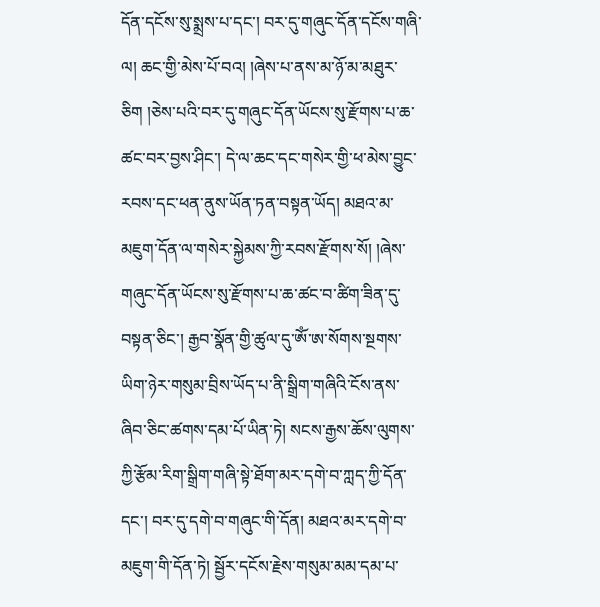དོན་དངོས་སུ་སྨྲས་པ་དང་། བར་དུ་གཞུང་དོན་དངོས་གཞི་ལ། ཆང་གྱི་མེས་པོ་བའ། །ཞེས་པ་ནས་མ་ཉོ་མ་མཐུར་ཅིག །ཅེས་པའི་བར་དུ་གཞུང་དོན་ཡོངས་སུ་རྫོགས་པ་ཆ་ཚང་བར་བྱས་ཤིང་། དེ་ལ་ཆང་དང་གསེར་གྱི་ཕ་མེས་བྱུང་རབས་དང་ཕན་ནུས་ཡོན་ཏན་བསྟན་ཡོད། མཐའ་མ་མཇུག་དོན་ལ་གསེར་སྐྱེམས་ཀྱི་རབས་རྫོགས་སོ། །ཞེས་གཞུང་དོན་ཡོངས་སུ་རྫོགས་པ་ཆ་ཚང་བ་ཚིག་ཟིན་དུ་བསྟན་ཅིང་། རྒྱབ་སྣོན་གྱི་ཚུལ་དུ་ཨོཾ་ཨ་སོགས་སྔགས་ཡིག་ཉེར་གསུམ་བྲིས་ཡོད་པ་ནི་སྒྲིག་གཞིའི་ངོས་ནས་ཞིབ་ཅིང་ཚགས་དམ་པོ་ཡིན་ཏེ། སངས་རྒྱས་ཆོས་ལུགས་ཀྱི་རྩོམ་རིག་སྒྲིག་གཞི་སྟེ་ཐོག་མར་དགེ་བ་ཀླད་ཀྱི་དོན་དང་། བར་དུ་དགེ་བ་གཞུང་གི་དོན། མཐའ་མར་དགེ་བ་མཇུག་གི་དོན་ཏེ། སྦྱོར་དངོས་རྗེས་གསུམ་མམ་དམ་པ་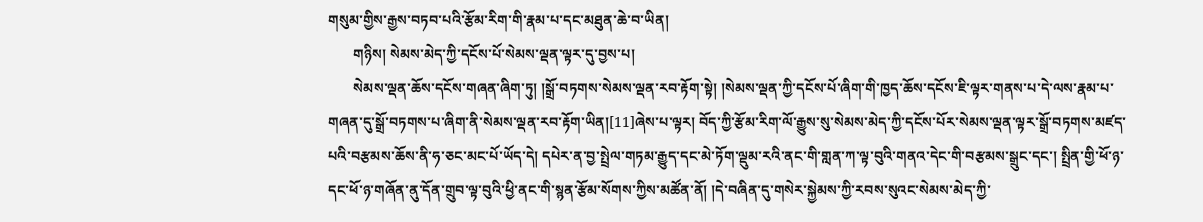གསུམ་གྱིས་རྒྱས་བཏབ་པའི་རྩོམ་རིག་གི་རྣམ་པ་དང་མཐུན་ཆེ་བ་ཡིན།
       གཉིས། སེམས་མེད་ཀྱི་དངོས་པོ་སེམས་ལྡན་ལྟར་དུ་བྱས་པ།
       སེམས་ལྡན་ཆོས་དངོས་གཞན་ཞིག་ཏུ། །སྒྲོ་བཏགས་སེམས་ལྡན་རབ་རྟོག་སྟེ། །སེམས་ལྡན་ཀྱི་དངོས་པོ་ཞིག་གི་ཁྱད་ཆོས་དངོས་ཇི་ལྟར་གནས་པ་དེ་ལས་རྣམ་པ་གཞན་དུ་སྒྲོ་བཏགས་པ་ཞིག་ནི་སེམས་ལྡན་རབ་རྟོག་ཡིན།[11]ཞེས་པ་ལྟར། བོད་ཀྱི་རྩོམ་རིག་ལོ་རྒྱུས་སུ་སེམས་མེད་ཀྱི་དངོས་པོར་སེམས་ལྡན་ལྟར་སྒྲོ་བཏགས་མཛད་པའི་བརྩམས་ཆོས་ནི་ཧ་ཅང་མང་པོ་ཡོད་དེ། དཔེར་ན་བྱ་སྤྲེལ་གཏམ་རྒྱུད་དང་མེ་ཏོག་ལྡུམ་རའི་ནང་གི་གླན་ཀ་ལྟ་བུའི་གནའ་དེང་གི་བརྩམས་སྒྲུང་དང་། སྤྲིན་གྱི་ཕོ་ཉ་དང་ཕོ་ཉ་གཞོན་ནུ་དོན་གྲུབ་ལྟ་བུའི་ཕྱི་ནང་གི་སྙན་རྩོམ་སོགས་ཀྱིས་མཚོན་ནོ། །དེ་བཞིན་དུ་གསེར་སྐྱེམས་ཀྱི་རབས་སུའང་སེམས་མེད་ཀྱི་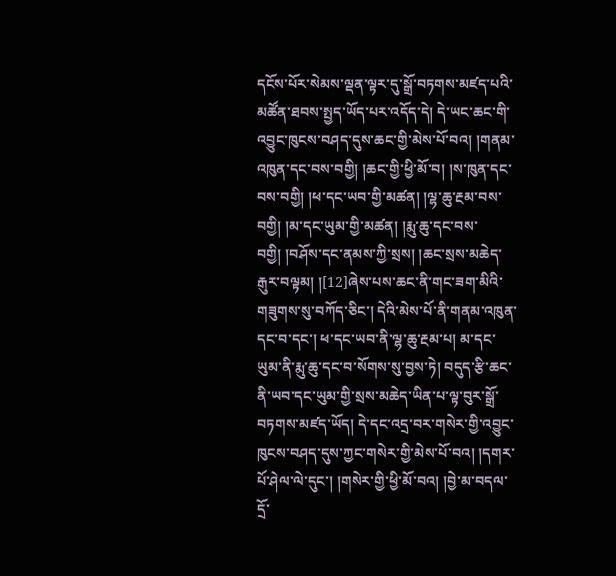དངོས་པོར་སེམས་ལྡན་ལྟར་དུ་སྒྲོ་བཏགས་མཛད་པའི་མཚོན་ཐབས་སྤྱད་ཡོད་པར་འདོད་དེ། དེ་ཡང་ཆང་གི་འབྱུང་ཁུངས་བཤད་དུས་ཆང་གྱི་མེས་པོ་བའ། །གནམ་འཁུན་དང་བས་བགྱི། །ཆང་གྱི་ཕྱི་མོ་བ། །ས་ཁུན་དང་བས་བགྱི། །ཕ་དང་ཡབ་གྱི་མཚན། །ལྷ་ཆུ་རྔམ་བས་བགྱི། །མ་དང་ཡུམ་གྱི་མཚན། །རྨུ་ཆུ་དང་བས་བགྱི། །བཤོས་དང་ནམས་ཀྱི་སྲས། །ཆང་སྲས་མཆེད་རྒུར་བལྟམ། །[12]ཞེས་པས་ཆང་ནི་གང་ཟག་མིའི་གཟུགས་སུ་བཀོད་ཅིང་། དེའི་མེས་པོ་ནི་གནམ་འཁུན་དང་བ་དང་། ཕ་དང་ཡབ་ནི་ལྷ་ཆུ་རྔམ་པ། མ་དང་ཡུམ་ནི་རྨུ་ཆུ་དང་བ་སོགས་སུ་བྱས་ཏེ། བདུད་རྩི་ཆང་ནི་ཡབ་དང་ཡུམ་གྱི་སྲས་མཆེད་ཡིན་པ་ལྟ་བུར་སྒྲོ་བཏགས་མཛད་ཡོད། དེ་དང་འདྲ་བར་གསེར་གྱི་འབྱུང་ཁུངས་བཤད་དུས་ཀྱང་གསེར་གྱི་མེས་པོ་བའ། །དགར་པོ་ཤེལ་ལེ་དུང་། །གསེར་གྱི་ཕྱི་མོ་བའ། །བྱེ་མ་བདལ་དྲོ་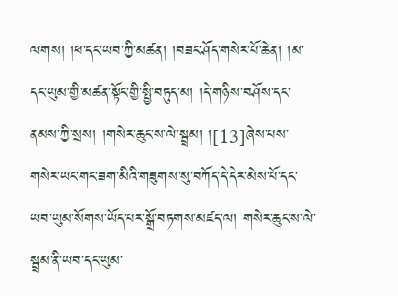ལགས། །ཕ་དང་ཡབ་ཀྱི་མཚན། །བཟང་ཤོད་གསེར་པོ་ཆེན། །མ་དང་ཡུམ་གྱི་མཚན་སྟོང་གྱི་སྤྱི་བཏུད་མ། །དེ་གཉིས་བཤོས་དང་ནམས་ཀྱི་སྲས། །གསེར་ཆུང་ས་ལེ་སྦྲམ། །[13]ཞེས་པས་གསེར་ཡང་གང་ཟག་མིའི་གཟུགས་སུ་བཀོད་དེ་དེར་མེས་པོ་དང་ཡབ་ཡུམ་སོགས་ཡོད་པར་སྒྲོ་བཏགས་མཛད་ལ། གསེར་ཆུང་ས་ལེ་སྦྲམ་ནི་ཡབ་དང་ཡུམ་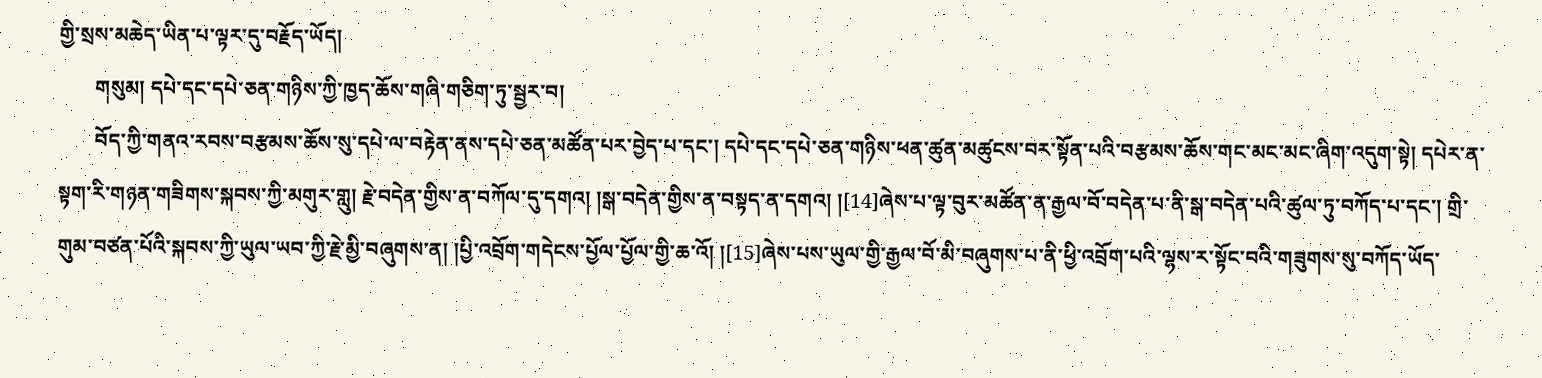གྱི་སྲས་མཆེད་ཡིན་པ་ལྟར་དུ་བརྗོད་ཡོད།
       གསུམ། དཔེ་དང་དཔེ་ཅན་གཉིས་ཀྱི་ཁྱད་ཆོས་གཞི་གཅིག་ཏུ་སྦྱར་བ།
       བོད་ཀྱི་གནའ་རབས་བརྩམས་ཆོས་སུ་དཔེ་ལ་བརྟེན་ནས་དཔེ་ཅན་མཚོན་པར་བྱེད་པ་དང་། དཔེ་དང་དཔེ་ཅན་གཉིས་ཕན་ཚུན་མཚུངས་བར་སྟོན་པའི་བརྩམས་ཆོས་གང་མང་མང་ཞིག་འདུག་སྟེ། དཔེར་ན་སྟག་རི་གཉན་གཟིགས་སྐབས་ཀྱི་མགུར་གླུ། རྗེ་བདེན་གྱིས་ན་བཀོལ་དུ་དགའ། །སྒ་བདེན་གྱིས་ན་བསྟད་ན་དགའ། །[14]ཞེས་པ་ལྟ་བུར་མཚོན་ན་རྒྱལ་བོ་བདེན་པ་ནི་སྒ་བདེན་པའི་ཚུལ་ཏུ་བཀོད་པ་དང་། གྲི་གུམ་བཙན་པོའི་སྐབས་ཀྱི་ཡུལ་ཡབ་ཀྱི་རྗེ་མྱི་བཞུགས་ན། །པྱི་འབྲོག་གདེངས་པྱོལ་པྱོལ་གྱི་ཆ་འོ། །[15]ཞེས་པས་ཡུལ་གྱི་རྒྱལ་བོ་མི་བཞུགས་པ་ནི་ཕྱི་འབྲོག་པའི་ལྷས་ར་སྟོང་བའི་གཟུགས་སུ་བཀོད་ཡོད་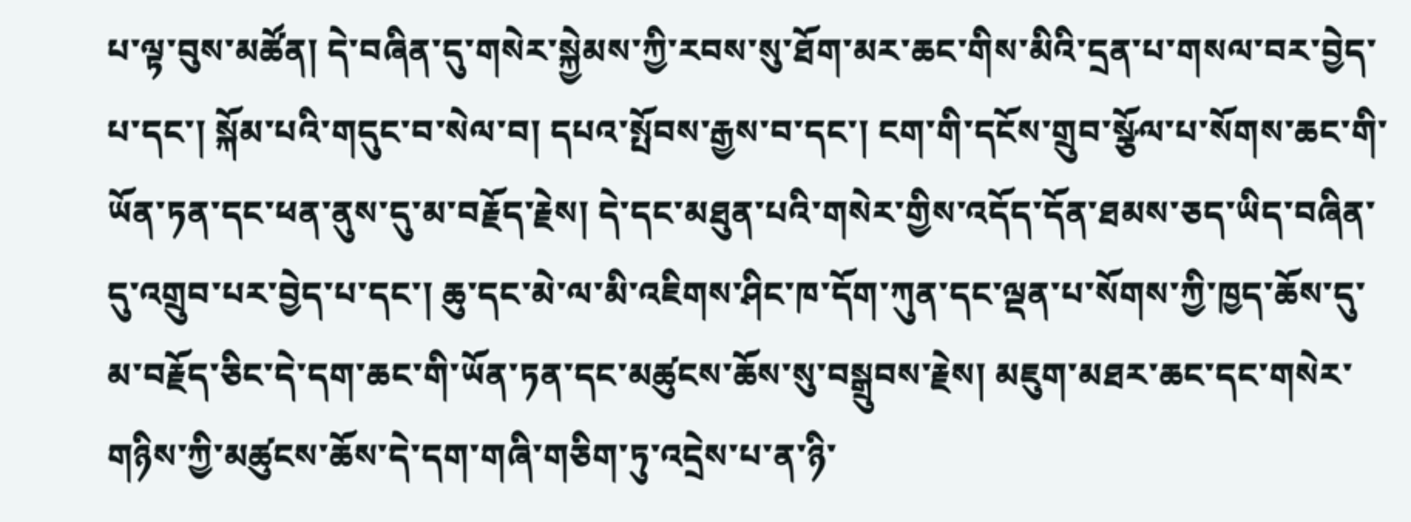པ་ལྟ་བུས་མཚོན། དེ་བཞིན་དུ་གསེར་སྐྱེམས་ཀྱི་རབས་སུ་ཐོག་མར་ཆང་གིས་མིའི་དྲན་པ་གསལ་བར་བྱེད་པ་དང་། སྐོམ་པའི་གདུང་བ་སེལ་བ། དཔའ་སྤོབས་རྒྱས་བ་དང་། ངག་གི་དངོས་གྲུབ་སྩོལ་པ་སོགས་ཆང་གི་ཡོན་ཏན་དང་ཕན་ནུས་དུ་མ་བརྗོད་རྗེས། དེ་དང་མཐུན་པའི་གསེར་གྱིས་འདོད་དོན་ཐམས་ཅད་ཡིད་བཞིན་དུ་འགྲུབ་པར་བྱེད་པ་དང་། ཆུ་དང་མེ་ལ་མི་འཇིགས་ཤིང་ཁ་དོག་ཀུན་དང་ལྡན་པ་སོགས་ཀྱི་ཁྱད་ཆོས་དུ་མ་བརྗོད་ཅིང་དེ་དག་ཆང་གི་ཡོན་ཏན་དང་མཚུངས་ཆོས་སུ་བསྒྲུབས་རྗེས། མཇུག་མཐར་ཆང་དང་གསེར་གཉིས་ཀྱི་མཚུངས་ཆོས་དེ་དག་གཞི་གཅིག་ཏུ་འདྲེས་པ་ན་ཉི་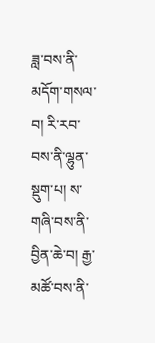ཟླ་བས་ནི་མདོག་གསལ་བ། རི་རབ་བས་ནི་ལྷུན་སྡུག་པ། ས་གཞི་བས་ནི་བྱིན་ཆེ་བ། རྒྱ་མཚོ་བས་ནི་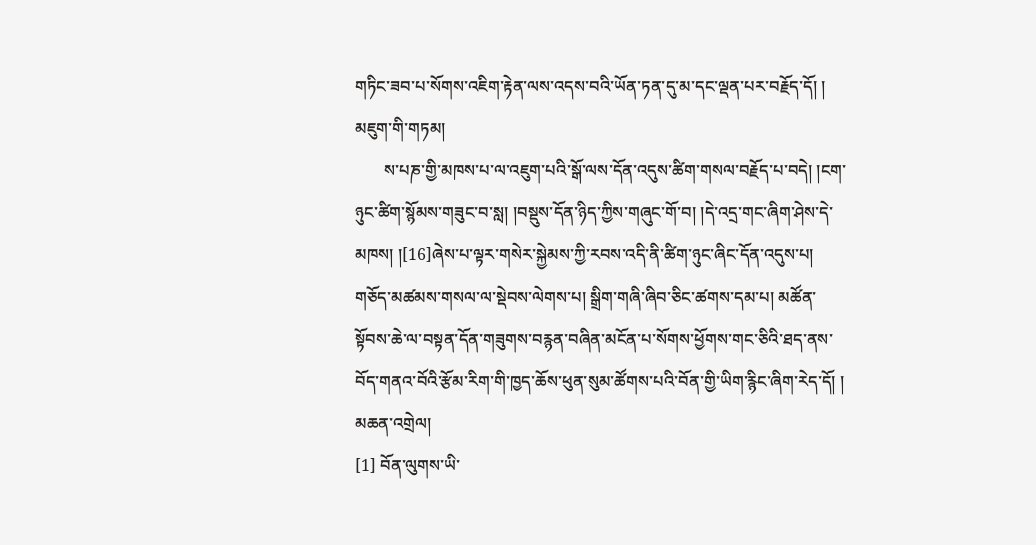གཏིང་ཟབ་པ་སོགས་འཇིག་རྟེན་ལས་འདས་བའི་ཡོན་ཏན་དུ་མ་དང་ལྡན་པར་བརྗོད་དོ། །
མཇུག་གི་གཏམ།
       ས་པཎ་གྱི་མཁས་པ་ལ་འཇུག་པའི་སྒོ་ལས་དོན་འདུས་ཚིག་གསལ་བརྗོད་པ་བདེ། །ངག་ཉུང་ཚིག་སྙོམས་གཟུང་བ་སླ། །བསྡུས་དོན་ཉིད་ཀྱིས་གཞུང་གོ་བ། །དེ་འདྲ་གང་ཞིག་ཤེས་དེ་མཁས། །[16]ཞེས་པ་ལྟར་གསེར་སྐྱེམས་ཀྱི་རབས་འདི་ནི་ཚིག་ཉུང་ཞིང་དོན་འདུས་པ། གཅོད་མཚམས་གསལ་ལ་སྡེབས་ལེགས་པ། སྒྲིག་གཞི་ཞིབ་ཅིང་ཚགས་དམ་པ། མཚོན་སྟོབས་ཆེ་ལ་བསྟན་དོན་གཟུགས་བརྙན་བཞིན་མངོན་པ་སོགས་ཕྱོགས་གང་ཅིའི་ཐད་ནས་བོད་གནའ་བོའི་རྩོམ་རིག་གི་ཁྱད་ཆོས་ཕུན་སུམ་ཚོགས་པའི་བོན་གྱི་ཡིག་རྙིང་ཞིག་རེད་དོ། །
མཆན་འགྲེལ།
[1] བོན་ལུགས་ཡི་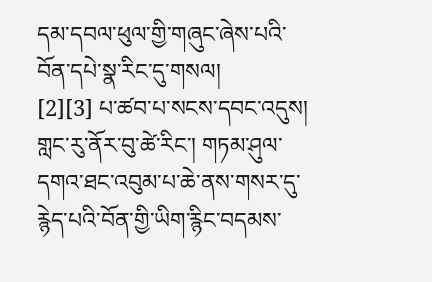དམ་དབལ་ཕུལ་གྱི་གཞུང་ཞེས་པའི་བོན་དཔེ་སྣ་རིང་དུ་གསལ།
[2][3] པ་ཚབ་པ་སངས་དབང་འདུས། གླང་རུ་ནོར་བུ་ཚེ་རིང་། གཏམ་ཤུལ་དགའ་ཐང་འབུམ་པ་ཆེ་ནས་གསར་དུ་རྙེད་པའི་བོན་གྱི་ཡིག་རྙིང་བདམས་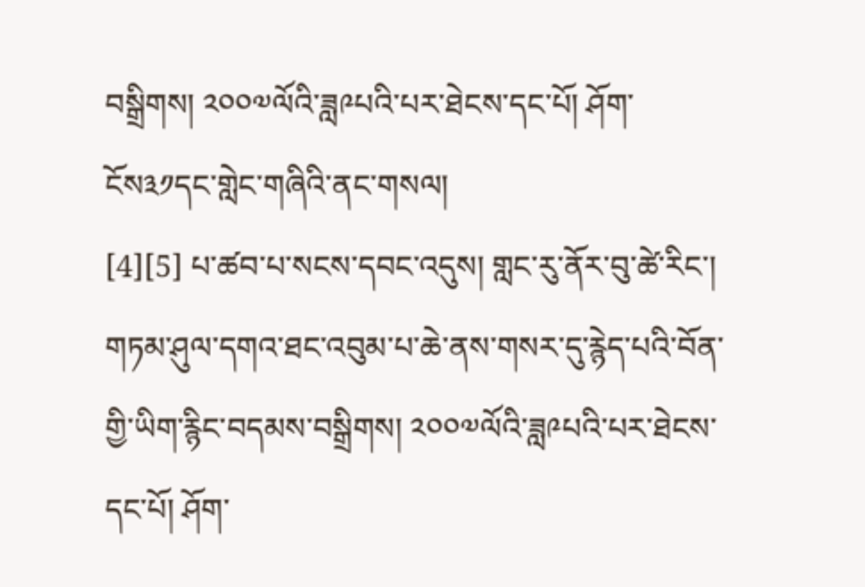བསྒྲིགས། ༢༠༠༧ལོའི་ཟླ༩པའི་པར་ཐེངས་དང་པོ། ཤོག་ངོས༣༡དང་གླེང་གཞིའི་ནང་གསལ།
[4][5] པ་ཚབ་པ་སངས་དབང་འདུས། གླང་རུ་ནོར་བུ་ཚེ་རིང་། གཏམ་ཤུལ་དགའ་ཐང་འབུམ་པ་ཆེ་ནས་གསར་དུ་རྙེད་པའི་བོན་གྱི་ཡིག་རྙིང་བདམས་བསྒྲིགས། ༢༠༠༧ལོའི་ཟླ༩པའི་པར་ཐེངས་དང་པོ། ཤོག་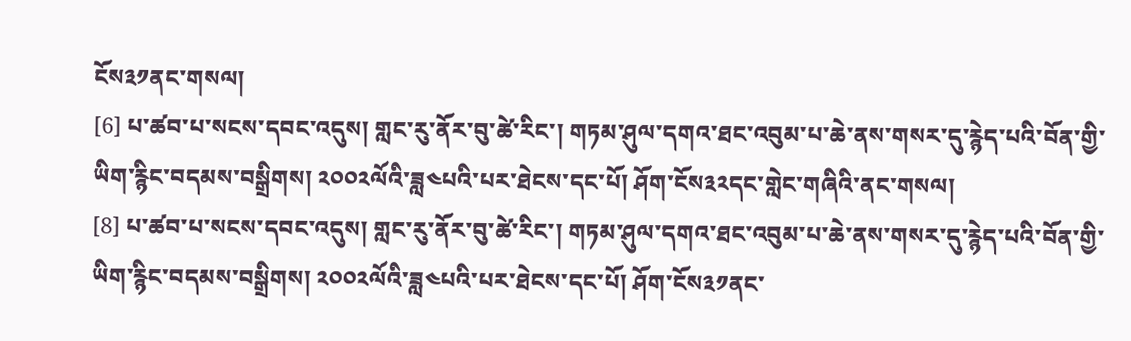ངོས༣༡ནང་གསལ།
[6] པ་ཚབ་པ་སངས་དབང་འདུས། གླང་རུ་ནོར་བུ་ཚེ་རིང་། གཏམ་ཤུལ་དགའ་ཐང་འབུམ་པ་ཆེ་ནས་གསར་དུ་རྙེད་པའི་བོན་གྱི་ཡིག་རྙིང་བདམས་བསྒྲིགས། ༢༠༠༢ལོའི་ཟླ༤པའི་པར་ཐེངས་དང་པོ། ཤོག་ངོས༣༢དང་གླེང་གཞིའི་ནང་གསལ།
[8] པ་ཚབ་པ་སངས་དབང་འདུས། གླང་རུ་ནོར་བུ་ཚེ་རིང་། གཏམ་ཤུལ་དགའ་ཐང་འབུམ་པ་ཆེ་ནས་གསར་དུ་རྙེད་པའི་བོན་གྱི་ཡིག་རྙིང་བདམས་བསྒྲིགས། ༢༠༠༢ལོའི་ཟླ༤པའི་པར་ཐེངས་དང་པོ། ཤོག་ངོས༣༡ནང་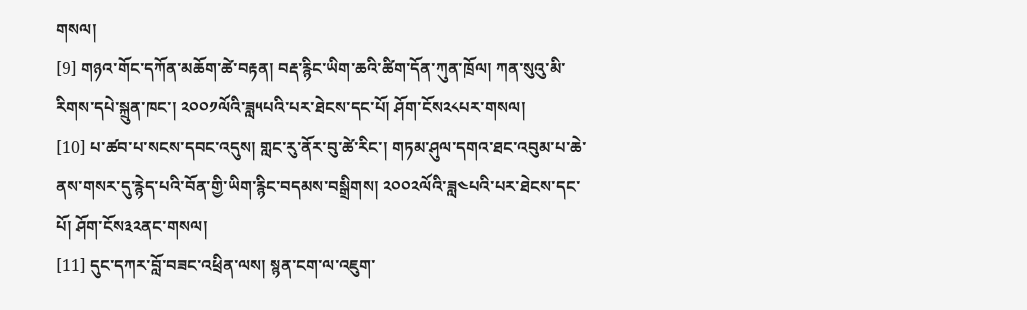གསལ།
[9] གཉའ་གོང་དཀོན་མཆོག་ཚེ་བརྟན། བརྡ་རྙིང་ཡིག་ཆའི་ཚིག་དོན་ཀུན་ཁྲོལ། ཀན་སུའུ་མི་རིགས་དཔེ་སྐྲུན་ཁང་། ༢༠༠༡ལོའི་ཟླ༥པའི་པར་ཐེངས་དང་པོ། ཤོག་ངོས༢༨པར་གསལ།
[10] པ་ཚབ་པ་སངས་དབང་འདུས། གླང་རུ་ནོར་བུ་ཚེ་རིང་། གཏམ་ཤུལ་དགའ་ཐང་འབུམ་པ་ཆེ་ནས་གསར་དུ་རྙེད་པའི་བོན་གྱི་ཡིག་རྙིང་བདམས་བསྒྲིགས། ༢༠༠༢ལོའི་ཟླ༤པའི་པར་ཐེངས་དང་པོ། ཤོག་ངོས༣༢ནང་གསལ།
[11] དུང་དཀར་བློ་བཟང་འཕྲིན་ལས། སྙན་ངག་ལ་འཇུག་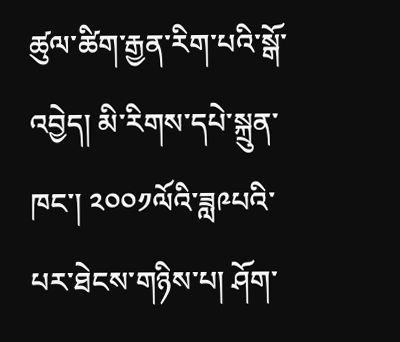ཚུལ་ཚིག་རྒྱན་རིག་པའི་སྒོ་འབྱེད། མི་རིགས་དཔེ་སྐྲུན་ཁང་། ༢༠༠༡ལོའི་ཟླ༩པའི་པར་ཐེངས་གཉིས་པ། ཤོག་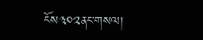ངོས༣༠༢ནང་གསལ།